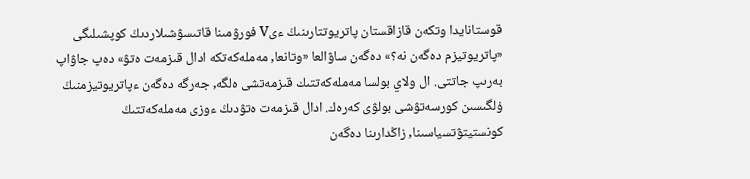قوستانايدا وتكەن قازاقستان پاتريوتتارىنىڭ ءىV فورۋمىنا قاتىسۋشىلاردىڭ كوپشىلىگى «پاتريوتيزم دەگەن نە؟» دەگەن ساۋالعا «وتانعا, مەملەكەتكە ادال قىزمەت ەتۋ» دەپ جاۋاپ بەرىپ جاتتى. ال ولاي بولسا مەملەكەتتىك قىزمەتشى ەلگە, جەرگە دەگەن ءپاتريوتيزمنىڭ ۇلگىسىن كورسەتۋشى بولۋى كەرەك. ادال قىزمەت ەتۋدىڭ ءوزى مەملەكەتتىڭ كونستيتۋتسياسىنا, زاڭدارىنا دەگەن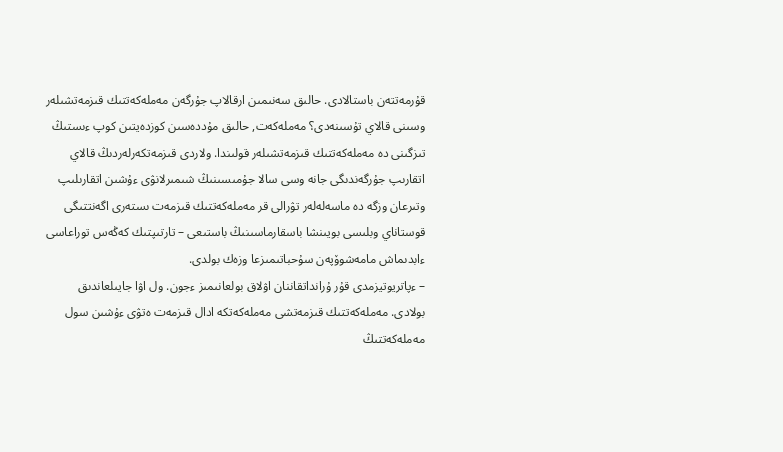قۇرمەتتەن باستالادى. حالىق سەنىمىن ارقالاپ جۇرگەن مەملەكەتتىك قىزمەتشىلەر وسىنى قالاي تۇسىنەدى؟ مەملەكەت, حالىق مۇددەسىن كوزدەيتىن كوپ ءىستىڭ تىزگىنى دە مەملەكەتتىك قىزمەتشىلەر قولىندا. ولاردى قىزمەتكەرلەردىڭ قالاي اتقارىپ جۇرگەندىگى جانە وسى سالا جۇمىسىنىڭ شىمىرلانۋى ءۇشىن اتقارىلىپ وتىرعان وزگە دە ماسەلەلەر تۋرالى قر مەملەكەتتىك قىزمەت ىستەرى اگەنتتىگى قوستاناي وبلىسى بويىنشا باسقارماسىنىڭ باستىعى – تارتىپتىك كەڭەس توراعاسى ءابدىماش مامەشوۆپەن سۇحباتىمىزعا وزەك بولدى.
– ءپاتريوتيزمدى قۇر ۇرانداتقاننان اۋلاق بولعانىمىز ءجون. ول اۋا جايىلعاندىق بولادى. مەملەكەتتىك قىزمەتشى مەملەكەتكە ادال قىزمەت ەتۋى ءۇشىن سول مەملەكەتتىڭ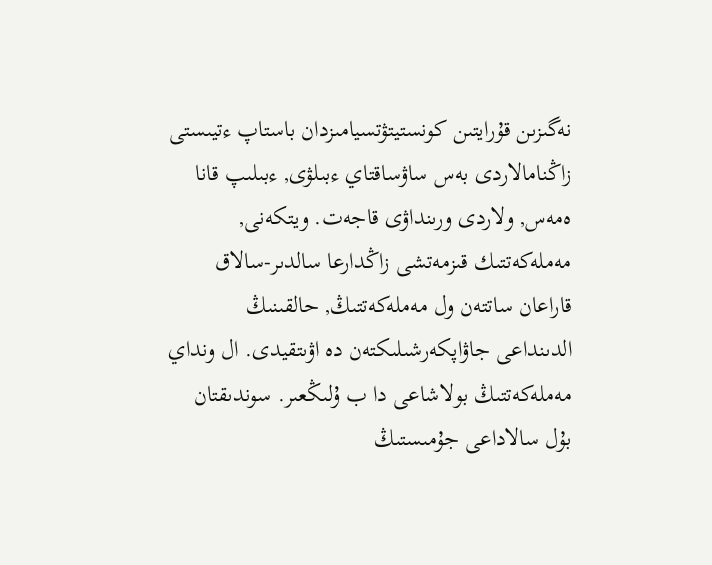نەگىزىن قۇرايتىن كونستيتۋتسيامىزدان باستاپ ءتيىستى زاڭنامالاردى بەس ساۋساقتاي ءبىلۋى, ءبىلىپ قانا ەمەس, ولاردى ورىنداۋى قاجەت. ويتكەنى, مەملەكەتتىك قىزمەتشى زاڭدارعا سالدىر-سالاق قاراعان ساتتەن ول مەملەكەتتىڭ, حالقىنىڭ الدىنداعى جاۋاپكەرشىلىكتەن دە اۋىتقيدى. ال ونداي مەملەكەتتىڭ بولاشاعى دا ب ۇلىڭعىر. سوندىقتان بۇل سالاداعى جۇمىستىڭ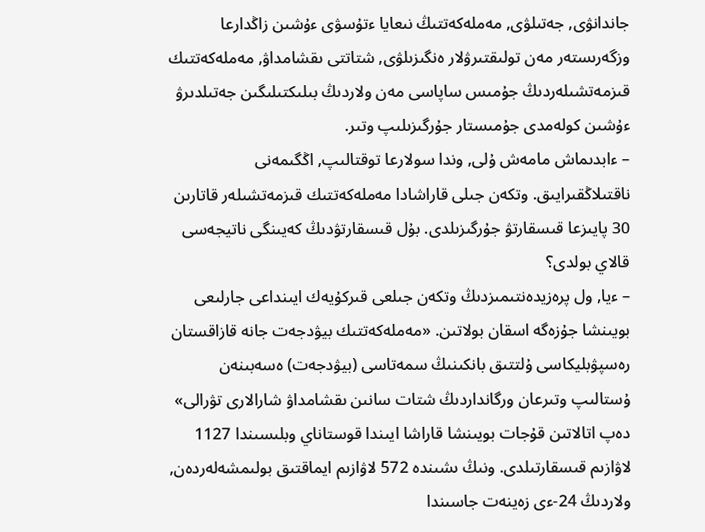جاندانۋى, جەتىلۋى, مەملەكەتتىڭ نىعايا ءتۇسۋى ءۇشىن زاڭدارعا وزگەرىستەر مەن تولىقتىرۋلار ەنگىزىلۋى, شتاتتى ىقشامداۋ, مەملەكەتتىك قىزمەتشىلەردىڭ جۇمىس ساپاسى مەن ولاردىڭ بىلىكتىلىگىن جەتىلدىرۋ ءۇشىن كولەمدى جۇمىستار جۇرگىزىلىپ وتىر.
– ءابدىماش مامەش ۇلى, وندا سولارعا توقتالىپ, اڭگىمەنى ناقتىلاڭقىرايىق. وتكەن جىلى قاراشادا مەملەكەتتىك قىزمەتشىلەر قاتارىن 30 پايىزعا قىسقارتۋ جۇرگىزىلدى. بۇل قىسقارتۋدىڭ كەيىنگى ناتيجەسى قالاي بولدى؟
– ءيا, ول پرەزيدەنتىمىزدىڭ وتكەن جىلعى قىركۇيەك ايىنداعى جارلىعى بويىنشا جۇزەگە اسقان بولاتىن. «مەملەكەتتىك بيۋدجەت جانە قازاقستان رەسپۋبليكاسى ۇلتتىق بانكىنىڭ سمەتاسى (بيۋدجەت) ەسەبىنەن ۇستالىپ وتىرعان ورگانداردىڭ شتات سانىن ىقشامداۋ شارالارى تۋرالى» دەپ اتالاتىن قۇجات بويىنشا قاراشا ايىندا قوستاناي وبلىسىندا 1127 لاۋازىم قىسقارتىلدى. ونىڭ ىشىندە 572 لاۋازىم ايماقتىق بولىمشەلەردەن, ولاردىڭ 24-ءى زەينەت جاسىندا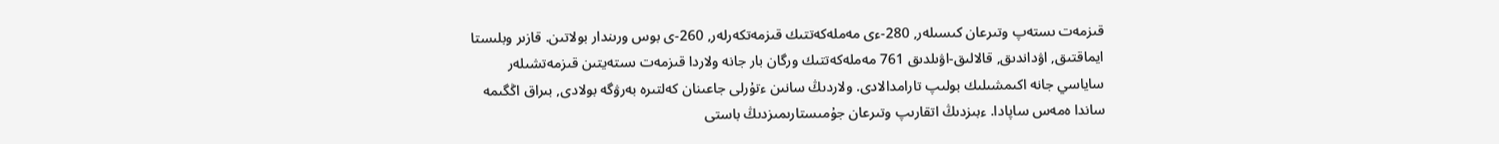قىزمەت ىستەپ وتىرعان كىسىلەر, 280-ءى مەملەكەتتىك قىزمەتكەرلەر, 260-ى بوس ورىندار بولاتىن. قازىر وبلىستا ايماقتىق, اۋداندىق, قالالىق-اۋىلدىق 761 مەملەكەتتىك ورگان بار جانە ولاردا قىزمەت ىستەيتىن قىزمەتشىلەر ساياسي جانە اكىمشىلىك بولىپ تارامدالادى. ولاردىڭ سانىن ءتۇرلى جاعىنان كەلتىرە بەرۋگە بولادى, بىراق اڭگىمە ساندا ەمەس ساپادا. ءبىزدىڭ اتقارىپ وتىرعان جۇمىستارىمىزدىڭ باستى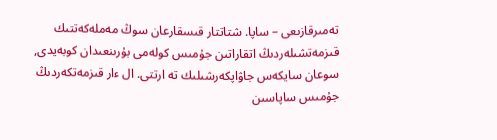تەمىرقازىعى – ساپا. شتاتتار قىسقارعان سوڭ مەملەكەتتىك قىزمەتشىلەردىڭ اتقاراتىن جۇمىس كولەمى بۇرىنعىدان كوبەيدى, سوعان سايكەس جاۋاپكەرشىلىك تە ارتتى. ال ءار قىزمەتكەردىڭ جۇمىس ساپاسىن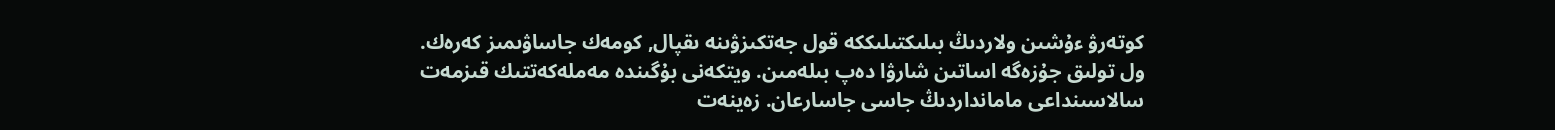كوتەرۋ ءۇشىن ولاردىڭ بىلىكتىلىككە قول جەتكىزۋىنە ىقپال, كومەك جاساۋىمىز كەرەك. ول تولىق جۇزەگە اساتىن شارۋا دەپ بىلەمىن. ويتكەنى بۇگىندە مەملەكەتتىك قىزمەت سالاسىنداعى مامانداردىڭ جاسى جاسارعان. زەينەت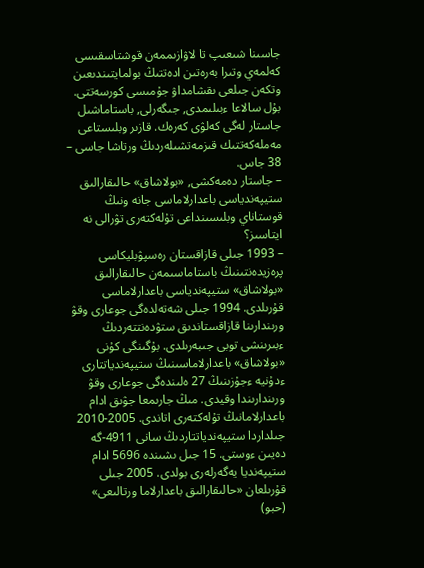جاسىنا شىعىپ تا لاۋازىممەن قوشتاسقىسى كەلمەي وتىرا بەرەتىن ادەتتىڭ بولمايتىندىعىن وتكەن جىلعى ىقشامداۋ جۇمىسى كورسەتتى. بۇل سالاعا ءبىلىمدى, جىگەرلى, باستاماشىل جاستار لەگى كەلۋى كەرەك. قازىر وبلىستاعى مەملەكەتتىك قىزمەتشىلەردىڭ ورتاشا جاسى – 38 جاس.
– جاستار دەمەكشى, «بولاشاق» حالىقارالىق ستيپەندياسى باعدارلاماسى جانە ونىڭ قوستاناي وبلىسىنداعى تۇلەكتەرى تۋرالى نە ايتاسىز؟
– 1993 جىلى قازاقستان رەسپۋبليكاسى پرەزيدەنتىنىڭ باستاماسىمەن حالىقارالىق «بولاشاق» ستيپەندياسى باعدارلاماسى قۇرىلدى. 1994 جىلى شەتەلدەگى جوعارى وقۋ ورىندارىنا قازاقستاندىق ستۋدەنتتەردىڭ ءبىرىنشى توبى جىبەرىلدى. بۇگىنگى كۇنى «بولاشاق» باعدارلاماسىنىڭ ستيپەندياتتارى ءدۇنيە ءجۇزىنىڭ 27 ەلىندەگى جوعارى وقۋ ورىندارىندا وقيدى. مىڭ جارىمعا جۋىق ادام باعدارلامانىڭ تۇلەكتەرى اتاندى. 2005-2010 جىلداردا ستيپەندياتتاردىڭ سانى 4911-گە دەيىن ءوستى. 15 جىل ىشىندە 5696 ادام ستيپەنديا يەگەرلەرى بولدى. 2005 جىلى قۇرىلعان «حالىقارالىق باعدارلاما ورتالىعى» (حبو)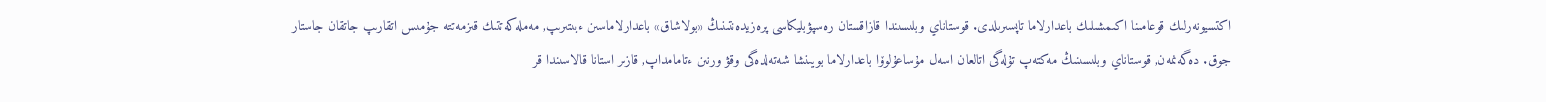اكتسيونەرلىك قوعامىنا اكىمشىلىك باعدارلاما تاپسىرىلدى. قوستاناي وبلىسىندا قازاقستان رەسپۋبليكاسى پرەزيدەنتىنىڭ «بولاشاق» باعدارلاماسىن ءبىتىرىپ, مەملەكەتتىك قىزمەتتە جۇمىس اتقارىپ جاتقان جاستار جوق. دەگەنمەن, قوستاناي وبلىسىنىڭ مەكتەپ تۇلەگى اتالعان اسەل مۇساعۇلوۆا باعدارلاما بويىنشا شەتەلدەگى وقۋ ورنىن ءتامامداپ, قازىر استانا قالاسىندا قر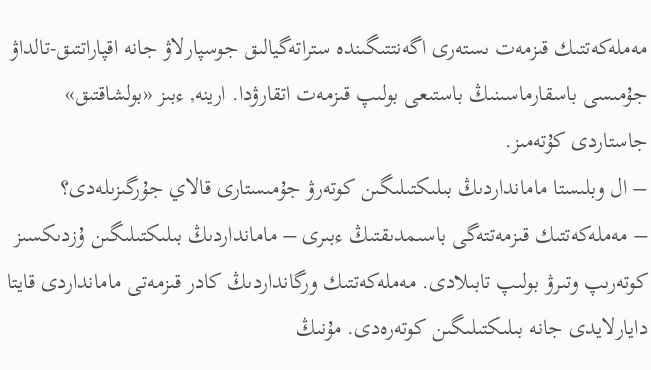مەملەكەتتىك قىزمەت ىستەرى اگەنتتىگىندە ستراتەگيالىق جوسپارلاۋ جانە اقپاراتتىق-تالداۋ جۇمىسى باسقارماسىنىڭ باستىعى بولىپ قىزمەت اتقارۋدا. ارينە, ءبىز «بولشاقتىق» جاستاردى كۇتەمىز.
– ال وبلىستا مامانداردىڭ بىلىكتىلىگىن كوتەرۋ جۇمىستارى قالاي جۇرگىزىلەدى؟
– مەملەكەتتىك قىزمەتتەگى باسىمدىقتىڭ ءبىرى – مامانداردىڭ بىلىكتىلىگىن ۇزدىكسىز كوتەرىپ وتىرۋ بولىپ تابىلادى. مەملەكەتتىك ورگانداردىڭ كادر قىزمەتى مامانداردى قايتا دايارلايدى جانە بىلىكتىلىگىن كوتەرەدى. مۇنىڭ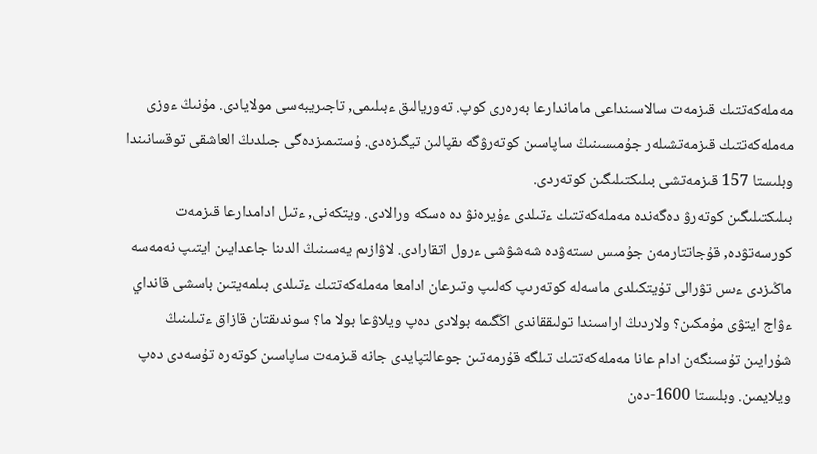مەملەكەتتىك قىزمەت سالاسىنداعى ماماندارعا بەرەرى كوپ. تەوريالىق ءبىلىمى, تاجىريبەسى مولايادى. مۇنىڭ ءوزى مەملەكەتتىك قىزمەتشىلەر جۇمىسىنىڭ ساپاسىن كوتەرۋگە ىقپالىن تيگىزەدى. ۇستىمىزدەگى جىلدىڭ العاشقى توقسانىندا وبلىستا 157 قىزمەتشى بىلىكتىلىگىن كوتەردى.
بىلىكتىلىگىن كوتەرۋ دەگەندە مەملەكەتتىك ءتىلدى ءۇيرەنۋ دە ەسكە ورالادى. ويتكەنى, ءتىل ادامدارعا قىزمەت كورسەتۋدە, قۇجاتتارمەن جۇمىس ىستەۋدە شەشۋشى ءرول اتقارادى. لاۋازىم يەسىنىڭ الدىنا جاعدايىن ايتىپ نەمەسە ماڭىزدى ءىس تۋرالى تۇيتكىلدى ماسەلە كوتەرىپ كەلىپ وتىرعان ادامعا مەملەكەتتىك ءتىلدى بىلمەيتىن باسشى قانداي ءۋاج ايتۋى مۇمكىن؟ ولاردىڭ اراسىندا تولىققاندى اڭگىمە بولادى دەپ ويلاۋعا بولا ما؟ سوندىقتان قازاق ءتىلىنىڭ شۇرايىن تۇسىنگەن ادام عانا مەملەكەتتىك تىلگە قۇرمەتىن جوعالتپايدى جانە قىزمەت ساپاسىن كوتەرە تۇسەدى دەپ ويلايمىن. وبلىستا 1600-دەن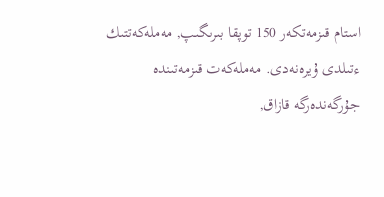استام قىزمەتكەر 150 توپقا بىرىگىپ, مەملەكەتتىك ءتىلدى ۇيرەنەدى. مەملەكەت قىزمەتىندە جۇرگەندەرگە قازاق,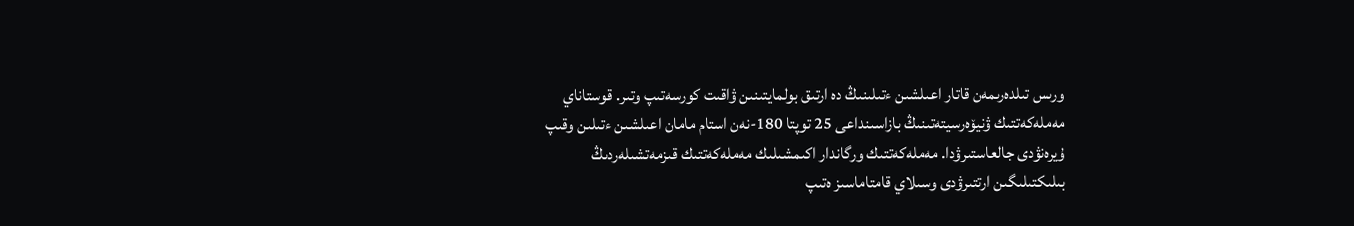ورىس تىلدەرىمەن قاتار اعىلشىن ءتىلىنىڭ دە ارتىق بولمايتىنىن ۋاقىت كورسەتىپ وتىر. قوستاناي مەملەكەتتىك ۋنيۆەرسيتەتىنىڭ بازاسىنداعى 25 توپتا 180-نەن استام مامان اعىلشىن ءتىلىن وقىپ ۇيرەنۋدى جالعاستىرۋدا. مەملەكەتتىك ورگاندار اكىمشىلىك مەملەكەتتىك قىزمەتشىلەردىڭ بىلىكتىلىگىن ارتتىرۋدى وسىلاي قامتاماسىز ەتىپ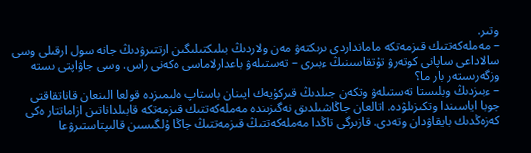وتىر.
– مەملەكەتتىك قىزمەتكە مامانداردى ىرىكتەۋ مەن ولاردىڭ بىلىكتىلىگىن ارتتىرۋدىڭ جانە سول ارقىلى وسى سالاداعى ساپانى كوتەرۋ تۇتقاسىنىڭ ءبىرى – تەستىلەۋ باعدارلاماسى ەكەنى راس. وسى جاۋاپتى ىستە وزگەرىستەر بار ما؟
– ءبىزدىڭ وبلىستا تەستىلەۋ وتكەن جىلدىڭ قىركۇيەك ايىنان باستاپ ەلىمىزدە قولعا الىنعان قاناتقاقتى جوبا اياسىندا وتكىزىلۋدە. اتالعان جاڭاشىلدىق نەگىزىندە مەملەكەتتىك قىزمەتكە قابىلداناتىن ازاماتتار ەكى كەزەڭدىك بايقاۋدان وتەدى. قازىرگى تاڭدا مەملەكەتتىڭ قىزمەتتىڭ جاڭا ۇلگىسىن قالىپتاستىرۋعا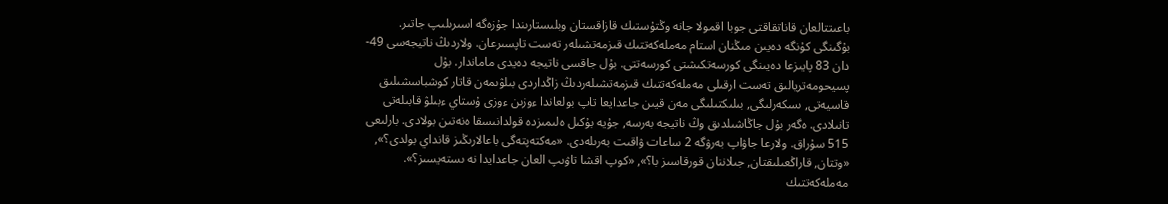باعىتتالعان قاناتقاقتى جوبا اقمولا جانە وڭتۇستىك قازاقستان وبلىستارىندا جۇزەگە اسىرىلىپ جاتىر. بۇگىنگى كۇنگە دەيىن مىڭنان استام مەملەكەتتىك قىزمەتشىلەر تەست تاپسىرعان. ولاردىڭ ناتيجەسى 49-دان 83 پايىزعا دەيىنگى كورسەتكىشتى كورسەتتى. بۇل جاقسى ناتيجە دەيدى ماماندار. بۇل پسيحومەتريالىق تەست ارقىلى مەملەكەتتىك قىزمەتشىلەردىڭ زاڭداردى بىلۋىمەن قاتار كوشباسشىلىق قاسيەتى, ىسكەرلىگى, بىلىكتىلىگى مەن قيىن جاعدايعا تاپ بولعاندا ءوزىن ءوزى ۇستاي ءبىلۋ قابىلەتى تانىلادى. ەگەر بۇل جاڭاشىلدىق وڭ ناتيجە بەرسە, جۇيە بۇكىل ەلىمىزدە قولدانىسقا ەنەتىن بولادى. بارلىعى 515 سۇراق. ولارعا جاۋاپ بەرۋگە 2 ساعات ۋاقىت بەرىلەدى. «مەكتەپتەگى باعالارىڭىز قانداي بولدى؟», «وتتان, قاراڭعىلىقتان, جىلاننان قورقاسىز با؟», «كوپ اقشا تاۋىپ العان جاعدايدا نە ىستەيسىز؟». مەملەكەتتىك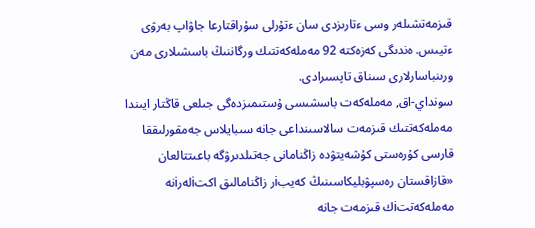قىزمەتشىلەر وسى ءتارىزدى سان ءتۇرلى سۇراقتارعا جاۋاپ بەرۋى ءتيىس. ەندىگى كەزەكتە 92 مەملەكەتتىك ورگاننىڭ باسشىلارى مەن ورىنباسارلارى سىناق تاپسىرادى.
سونداي-اق, مەملەكەت باسشىسى ۇستىمىزدەگى جىلعى قاڭتار ايىندا مەملەكەتتىك قىزمەت سالاسىنداعى جانە سىبايلاس جەمقورلىققا قارسى كۇرەستى كۇشەيتۋدە زاڭنامانى جەتىلدىرۋگە باعىتتالعان «قازاقستان رەسپۋبليكاسىنىڭ كەيبiر زاڭنامالىق اكتiلەرiنە مەملەكەتتiك قىزمەت جانە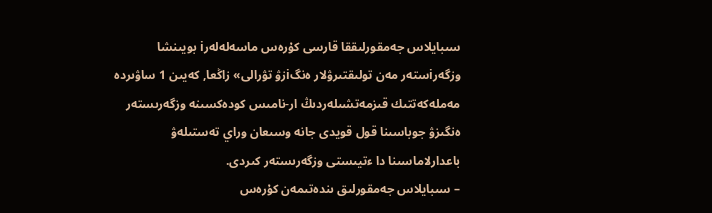سىبايلاس جەمقورلىققا قارسى كۇرەس ماسەلەلەرi بويىنشا وزگەرiستەر مەن تولىقتىرۋلار ەنگiزۋ تۋرالى» زاڭعا, كەيىن 1 ساۋىردە مەملەكەتتىك قىزمەتشىلەردىڭ ار-نامىس كودەكسىنە وزگەرىستەر ەنگىزۋ جوباسىنا قول قويدى جانە وسىعان وراي تەستىلەۋ باعدارلاماسىنا دا ءتيىستى وزگەرىستەر كىردى.
– سىبايلاس جەمقورلىق ىندەتىمەن كۇرەس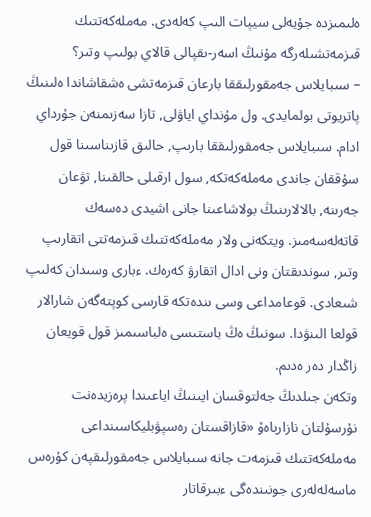ەلىمىزدە جۇيەلى سيپات الىپ كەلەدى. مەملەكەتتىك قىزمەتشىلەرگە مۇنىڭ اسەر-ىقپالى قالاي بولىپ وتىر؟
– سىبايلاس جەمقورلىققا بارعان قىزمەتشى ەشقاشاندا ەلىنىڭ پاتريوتى بولمايدى. ول مۇنداي اياۋلى, تازا سەزىمنەن جۇرداي ادام. سىبايلاس جەمقورلىققا بارىپ, حالىق قازىناسىنا قول سۇققان جاندى مەملەكەتكە, سول ارقىلى حالقىنا, تۋعان جەرىنە, بالالارىنىڭ بولاشاعىنا جانى اشيدى دەسەك قاتەلەسەمىز. ويتكەنى ولار مەملەكەتتىك قىزمەتتى اتقارىپ وتىر, سوندىقتان ونى ادال اتقارۋ كەرەك. ءبارى وسىدان كەلىپ شىعادى. قوعامداعى وسى ىندەتكە قارسى كوپتەگەن شارالار قولعا الىنۋدا. سونىڭ ەڭ باستىسى ەلباسىمىز قول قويعان زاڭدار دەر ەدىم.
وتكەن جىلدىڭ جەلتوقسان ايىنىڭ اياعىندا پرەزيدەنت نۇرسۇلتان نازارباەۆ «قازاقستان رەسپۋبليكاسىنداعى مەملەكەتتىك قىزمەت جانە سىبايلاس جەمقورلىقپەن كۇرەس ماسەلەلەرى جونىندەگى ءبىرقاتار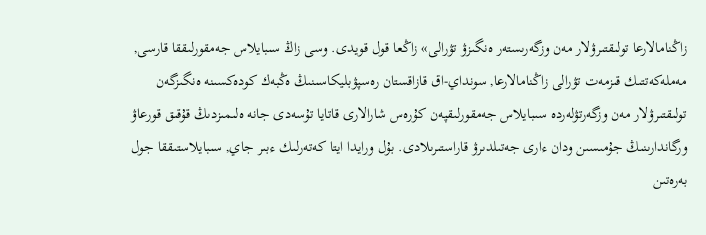زاڭنامالارعا تولىقتىرۋلار مەن وزگەرىستەر ەنگىزۋ تۋرالى» زاڭعا قول قويدى. وسى زاڭ سىبايلاس جەمقورلىققا قارسى, مەملەكەتتىك قىزمەت تۋرالى زاڭنامالارعا, سونداي-اق قازاقستان رەسپۋبليكاسىنىڭ ەڭبەك كودەكسىنە ەنگىزگەن تولىقتىرۋلار مەن وزگەرتۋلەردە سىبايلاس جەمقورلىقپەن كۇرەس شارالارى قاتايا تۇسەدى جانە ەلىمىزدىڭ قۇقىق قورعاۋ ورگاندارىنىڭ جۇمىسىن ودان ءارى جەتىلدىرۋ قاراستىرىلادى. بۇل ورايدا ايتا كەتەرلىك ءبىر جاي, سىبايلاستىققا جول بەرەتىن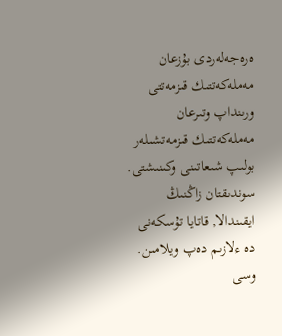ەرەجەلەردى بۇزعان مەملەكەتتىك قىزمەتتى ورىنداپ وتىرعان مەملەكەتتىك قىزمەتشىلەر بولىپ شىعاتىنى وكىنىشتى. سوندىقتان زاڭنىڭ ايقىندالا, قاتايا تۇسكەنى دە ءلازىم دەپ ويلامىن.
وسى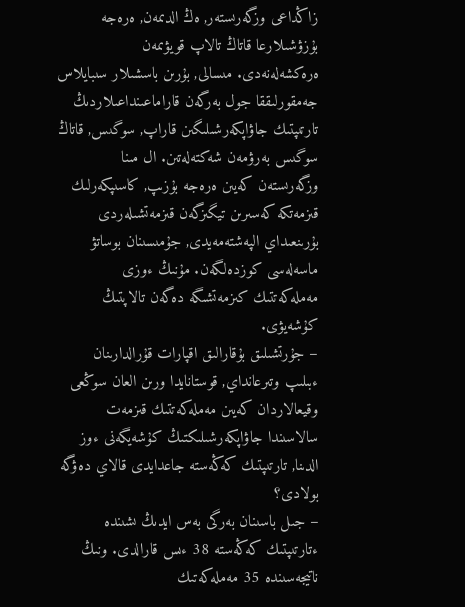زاڭداعى وزگەرىستەر, ەڭ الدىمەن, ەرەجە بۇزۋشىلارعا قاتاڭ تالاپ قويۋىمەن ەرەكشەلەنەدى. مىسالى, بۇرىن باسشىلار سىبايلاس جەمقورلىققا جول بەرگەن قاراماعىنداعىلاردىڭ تارتىپتىك جاۋاپكەرشىلىگىن قاراپ, سوگىس, قاتاڭ سوگىس بەرۋمەن شەكتەلەتىن. ال مىنا وزگەرىستەن كەيىن ەرەجە بۇزىپ, كاسىپكەرلىك قىزمەتكە كەسىرىن تيگىزگەن قىزمەتشىلەردى بۇرىنعىداي الپەشتەمەيدى, جۇمىسىنان بوساتۋ ماسەلەسى كوزدەلگەن. مۇنىڭ ءوزى مەملەكەتتىك كىزمەتشىگە دەگەن تالاپتىڭ كۇشەيۋى.
– جۇرتشىلىق بۇقارالىق اقپارات قۇرالدارىنان ءبىلىپ وتىرعانداي, قوستانايدا ورىن العان سوڭعى وقيعالاردان كەيىن مەملەكەتتىك قىزمەت سالاسىندا جاۋاپكەرشىلىكتىڭ كۇشەيگەنى ءوز الدىنا, تارتىپتىك كەڭەستە جاعدايدى قالاي دەۋگە بولادى؟
– جىل باسىنان بەرگى بەس ايدىڭ ىشىندە ءتارتىپتىك كەڭەستە 38 ءىس قارالدى. ونىڭ ناتيجەسىندە 35 مەملەكەتىك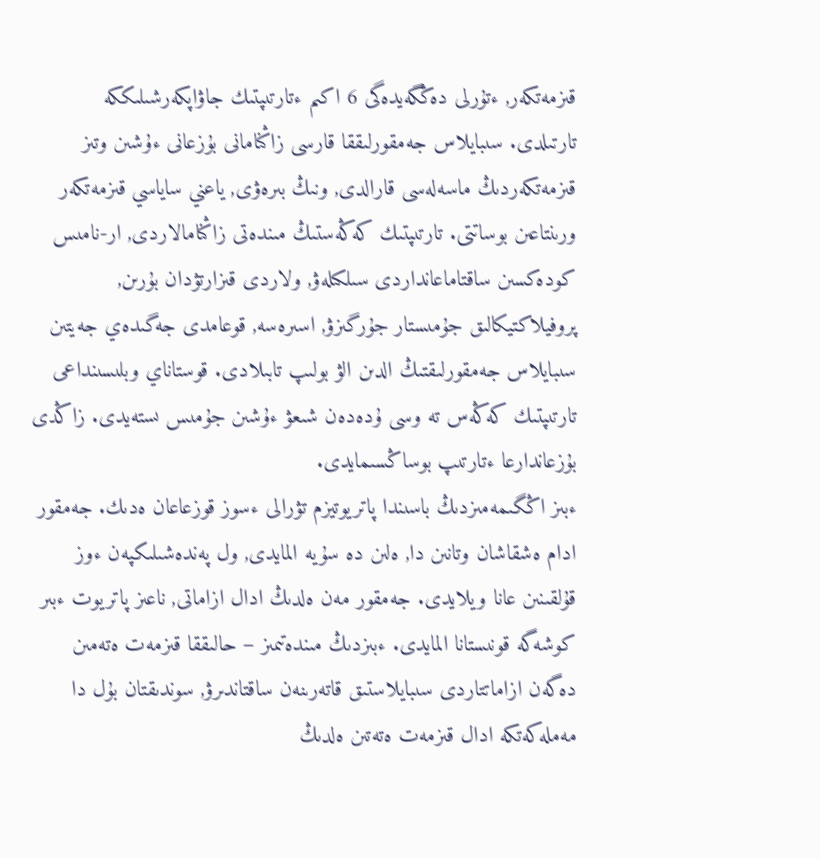قىزمەتكەر, ءتۇرلى دەڭگەيدەگى 6 اكىم ءتارتىپتىك جاۋاپكەرشىلىككە تارتىلدى. سىبايلاس جەمقورلىققا قارسى زاڭنامانى بۇزعانى ءۇشىن وتىز قىزمەتكەردىڭ ماسەلەسى قارالدى, ونىڭ بىرەۋى, ياعني ساياسي قىزمەتكەر ورىنتاعىن بوساتتى. تارتىپتىك كەڭەستىڭ مىندەتى زاڭنامالاردى, ار-نامىس كودەكسىن ساقتاماعانداردى سىلكىلەۋ, ولاردى قىزارتۋدان بۇرىن, پروفيلاكتيكالىق جۇمىستار جۇرگىزۋ, اسىرەسە, قوعامدى جەگىدەي جەيتىن سىبايلاس جەمقورلىقتىڭ الدىن الۋ بولىپ تابىلادى. قوستاناي وبلىسىنداعى تارتىپتىك كەڭەس تە وسى ۇدەدەن شىعۋ ءۇشىن جۇمىس ىستەيدى. زاڭدى بۇزعاندارعا ءتارتىپ بوساڭسىمايدى.
ءبىز اڭگىمەمىزدىڭ باسىندا پاتريوتيزم تۋرالى ءسوز قوزعاعان ەدىك. جەمقور ادام ەشقاشان وتانىن دا, ەلىن دە سۇيە المايدى, ول پەندەشىلىكپەن ءوز قۇلقىنىن عانا ويلايدى. جەمقور مەن ەلدىڭ ادال ازاماتى, ناعىز پاتريوت ءبىر كوشەگە قونىستانا المايدى. ءبىزدىڭ مىندەتىمىز – حالىققا قىزمەت ەتەمىن دەگەن ازاماتتاردى سىبايلاستىق قاتەرىنەن ساقتاندىرۋ, سوندىقتان بۇل دا مەملەكەتكە ادال قىزمەت ەتەتىن ەلدىڭ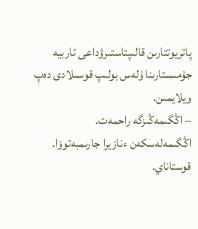پاتريوتتارىن قالىپتاستىرۋداعى تاربيە جۇمىستارىنا ۇلەس بولىپ قوسىلادى دەپ ويلايمىن.
– اڭگىمەڭىزگە راحمەت.
اڭگىمەلەسكەن ءنازيرا جارىمبەتوۆا.
قوستاناي.